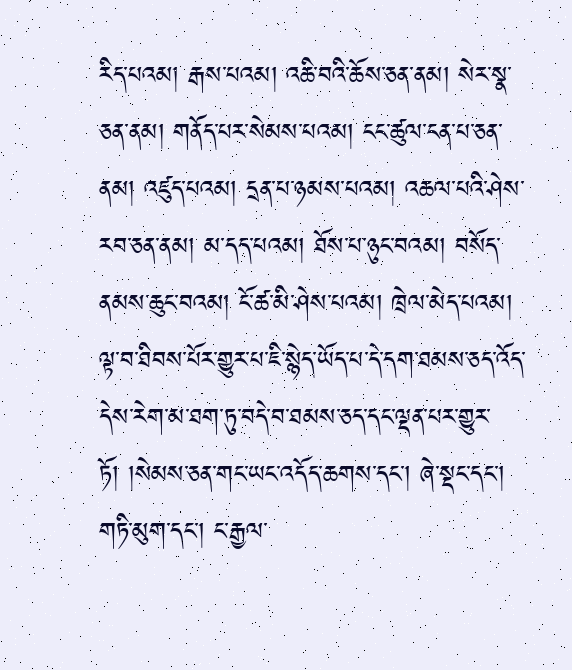རིད་པའམ། རྒས་པའམ། འཆི་བའི་ཆོས་ཅན་ནམ། སེར་སྣ་ཅན་ནམ། གནོད་པར་སེམས་པའམ། ངང་ཚུལ་ངན་པ་ཅན་ནམ། འཛུད་པའམ། དྲན་པ་ཉམས་པའམ། འཆལ་པའི་ཤེས་རབ་ཅན་ནམ། མ་དད་པའམ། ཐོས་པ་ཉུང་བའམ། བསོད་ནམས་ཆུང་བའམ། ངོ་ཚ་མི་ཤེས་པའམ། ཁྲེལ་མེད་པའམ། ལྟ་བ་ཐིབས་པོར་གྱུར་པ་ཇི་སྙེད་ཡོད་པ་དེ་དག་ཐམས་ཅད་འོད་དེས་རེག་མ་ཐག་ཏུ་བདེ་བ་ཐམས་ཅད་དང་ལྡན་པར་གྱུར་ཏོ། །སེམས་ཅན་གང་ཡང་འདོད་ཆགས་དང་། ཞེ་སྡང་དང་། གཏི་མུག་དང་། ང་རྒྱལ་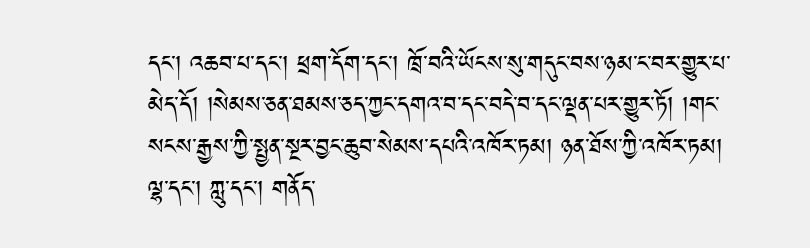དང་། འཆབ་པ་དང་། ཕྲག་དོག་དང་། ཁྲོ་བའི་ཡོངས་སུ་གདུང་བས་ཉམ་ང་བར་གྱུར་པ་མེད་དོ། །སེམས་ཅན་ཐམས་ཅད་ཀྱང་དགའ་བ་དང་བདེ་བ་དང་ལྡན་པར་གྱུར་ཏོ། །གང་སངས་རྒྱས་ཀྱི་སྤྱན་སྔར་བྱང་ཆུབ་སེམས་དཔའི་འཁོར་ཏམ། ཉན་ཐོས་ཀྱི་འཁོར་ཏམ། ལྷ་དང་། ཀླུ་དང་། གནོད་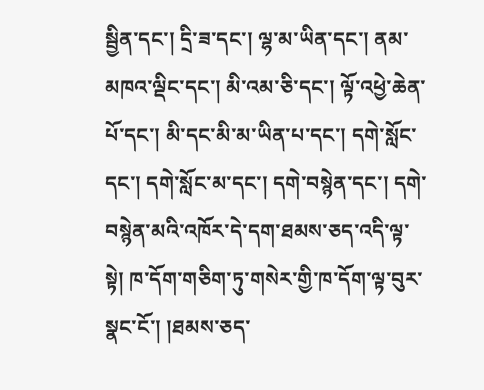སྦྱིན་དང་། དྲི་ཟ་དང་། ལྷ་མ་ཡིན་དང་། ནམ་མཁའ་ལྡིང་དང་། མི་འམ་ཅི་དང་། ལྟོ་འཕྱེ་ཆེན་པོ་དང་། མི་དང་མི་མ་ཡིན་པ་དང་། དགེ་སློང་དང་། དགེ་སློང་མ་དང་། དགེ་བསྙེན་དང་། དགེ་བསྙེན་མའི་འཁོར་དེ་དག་ཐམས་ཅད་འདི་ལྟ་སྟེ། ཁ་དོག་གཅིག་ཏུ་གསེར་གྱི་ཁ་དོག་ལྟ་བུར་སྣང་ངོ་། །ཐམས་ཅད་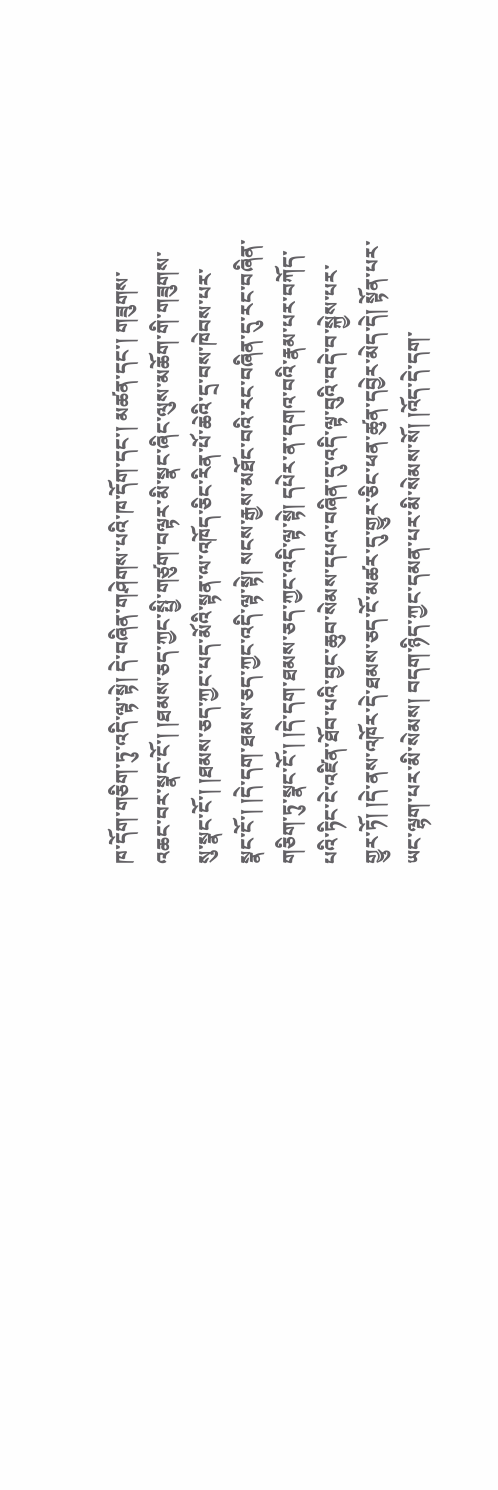ཁ་དོག་གཅིག་ཏུ་འདི་ལྟ་སྟེ། དེ་བཞིན་གཤེགས་པའི་ཁ་དོག་དང་། མཚན་དང་། གཟུགས་འཆང་བར་སྣང་ངོ་། །ཐམས་ཅད་ཀྱང་སྤྱི་གཙུག་བལྟར་མི་སྣང་ཞིང་ལུས་མཆོག་གི་གཟུགས་སུ་སྣང་ངོ་། །ཐམས་ཅད་ཀྱང་པད་མོའི་སྟན་ལ་འཁོད་ཅིང་རིན་པོ་ཆེའི་དྲ་བས་ཁེབས་པར་སྣང་ངོ་། །དེ་དག་ཐམས་ཅད་ཀྱང་འདི་ལྟ་སྟེ། སངས་རྒྱས་མཐོང་བའི་རང་བཞིན་དུ་རང་བཞིན་གཅིག་ཏུ་སྣང་ངོ་། །དེ་དག་ཐམས་ཅད་ཀྱང་འདི་ལྟ་སྟེ། དཔེར་ན་དགའ་བའི་རྣམ་པར་བཀོད་པའི་ཏིང་ངེ་འཛིན་ཐོབ་པའི་བྱང་ཆུབ་སེམས་དཔའ་བཞིན་དུ་འདི་ལྟ་བུའི་བདེ་བ་སྐྱེས་པར་གྱུར་ཏོ། །དེ་ནས་འཁོར་དེ་ཐམས་ཅད་ངོ་མཚར་དུ་གྱུར་ཅིང་ཕན་ཚུན་དབྱེར་མེད་དེ། སྟོན་པར་ཡང་ལྷག་པར་མི་སེམས། བདག་ཉིད་ཀྱང་དམན་པར་མི་སེམས་སོ། །འོད་དེ་དག་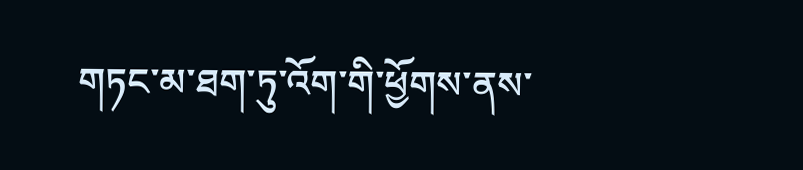གཏང་མ་ཐག་ཏུ་འོག་གི་ཕྱོགས་ནས་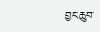བྱང་ཆུབ་